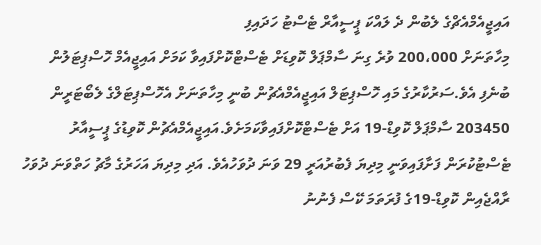އައިޖީއެމްއެޗްގެ ލެބުން ދެ ލައްކަ ޕީސީއާރް ޓެސްޓު ހަދައިފި
މިހާތަނަށް 200،000 ވުރެ ގިނަ ސާމްޕަލް ކޮވިޑަށް ޓެސްޓްކޮށްފައިވާ ކަމަށް އައިޖީއެމް ހޮސްޕިޓަލުން ބުނެފި އެވެ.ސަރުކާރުގެ މައި ހޮސްޕިޓަލް އައިޖީއެމްއެޗުން ބުނީ މިހާތަނަށް އެހޮސްޕިޓަލްގެ ލެބޯޓަރީން 203450 ސާމްޕަލް ކޮވިޑް-19 އަށް ޓެސްޓްކޮށްފައިވާކަމަށެވެ.އައިޖީއެމްއެޗުން ކޮވިޑުގެ ޕީސީއާރު ޓެސްޓުކުރަން ފަށާފައިވަނީ މިދިޔަ ފެބުރުއަރީ 29 ވަނަ ދުވަހުއެވެ. އަދި މިދިޔަ އަހަރުގެ މާޗު ހަތްވަނަ ދުވަހު ރާއްޖެއިން ކޮވިޑް-19ގެ ފުރަތަމަ ކޭސް ފެނުނު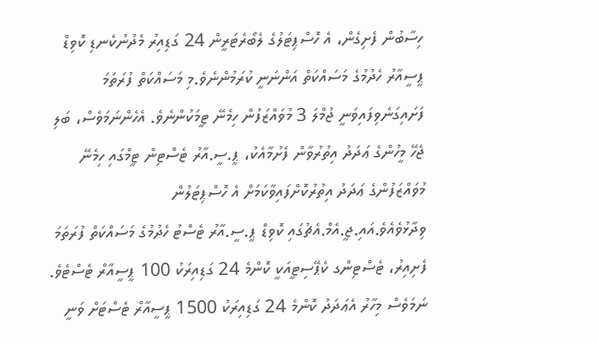ހިސާބުން ފެށިގެން، އެ ހޮސްޕިޓަލުގެ ލެބޯރެޓަރީން 24 ގަޑިއިރު މެދުނުކެނޑި ކޮވިޑް ޕީސީއާރު ހެދުމުގެ މަސައްކަތް އަންނަނީ ކުރަމުންނެވެ.މި މަސައްކަތް ފުރަތަމަ ފަށައިގަނެވިފައިވަނީ ޖުމްލަ 3 މުވައްޒަފުން ހިމެނޭ ޓީމަކުންނެވެ. އެހެންނަމަވެސް، ބަލި ޖެހޭ މީހުންގެ ޢަދަދު އިތުރުވާން ފެށުމާއެކު، ޕީ.ސީ.އާރު ޓެސްޓިން ޓީމްގައި ހިމެނޭ މުވައްޒަފުންގެ ޢަދަދު އިތުރުކޮށްފައިވާކަމަށް އެ ހޮސްޕިޓަލުން ވިދާޅުވެއެވެ.އައި.ޖީ.އެމް.އެޗުގައި ކޮވިޑް ޕީ.ސީ.އާރު ޓެސްޓު ހެދުމުގެ މަސައްކަތް ފުރަތަމަ ފެށިއިރު، ޓެސްޓިންގ ކެޕޭސިޓީއަކީ ކޮންމެ 24 ގަޑިއިރަކު 100 ޕީސީއާރް ޓެސްޓެވެ. ނަމަވެސް މިހާރު އެޢަދަދު ކޮންމެ 24 ގަޑިއިރަކު 1500 ޕީސީއާރް ޓެސްޓަށް ވަނީ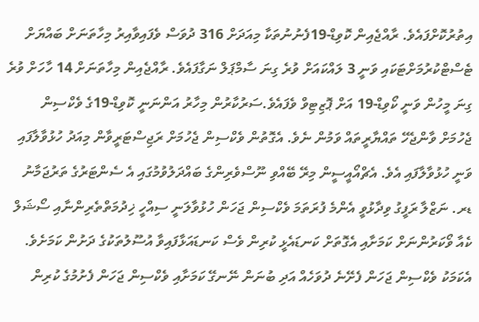އިތުރުކޮށްފައެވެ. ރާއްޖެއިން ކޮވިޑް-19ފެނުނުތަކާ މިއަދަށް 316 ދުވަސް ވެފައިވާއިރު މިހާތަނަށް ބައްޔަށް ޓެސްޓްކުރުމަށްޓަކައި ވަނީ 3 ލައްކައަށް ވުރެ ގިނަ ސާމްޕަލް ނަގާފައެވެ. ރާއްޖެއިން މިހާތަނަށް 14 ހާހަށް ވުރެ ގިނަ މީހުން ވަނީ ކޯވިޑް-19 އަށް ޕޮޒިޓިވް ވެފައެވެ.ސަރުކާރުން މިހާރު އަންނަނީ ކޮވިޑް-19ގެ ވެކްސިން ޖެހުމަށް ވާންޖެހޭ ތައްޔާރީތައް ވަމުން ނެވެ. އެގޮތުން ވެކްސިން ޖެހުމަށް ރަޖިސްޓަރީވާން މިއަދު ހުޅުވާލާފައި ވަނީ ހުޅުވާލާފައި އެވެ. އެޗްއޯއީސީން މިރޭ ބޭއްވި ނޫސްވެރިންގެ ބައްދަލުވުމުގައި އެ ސެންޓަރުގެ ތަރުޖަމާނު ޑރ. ނަޒްލާ ރަފީގު ވިދާޅުވީ އެންމެ ފުރަތަމަ ވެކްސިން ޖަހަން ހުޅުވާލަނީ ސިއްހީ ޚިދުމަތްތެރިންނާއި ސޯޝަލް ކެއާ ވޯކަރުންނަށް ކަމަށާއި އެގޮތަށް ކަނޑައެޅީ ކުރިން ވެސް ކަނޑައަޅާފައިވާ އުސޫލުތަކުގެ ދަށުން ކަމަށެވެ. އެކަމަކު ވެކްސިން ޖަހަން ފެށޭނެ ދުވަހެއް އަދި ބުނަން ނޭނގޭ ކަމަށާއި ވެކްސިން ޖަހަން ފެށުމުގެ ކުރިން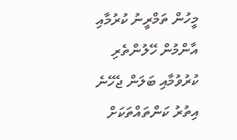މީހުން ތަމްރީނު ކުރުމާއި އާންމުން ހޭލުންތެރި ކުރުވުމާއި ބަލަން ޖެހޭނެ އިތުރު ކަންތައްތަކަށް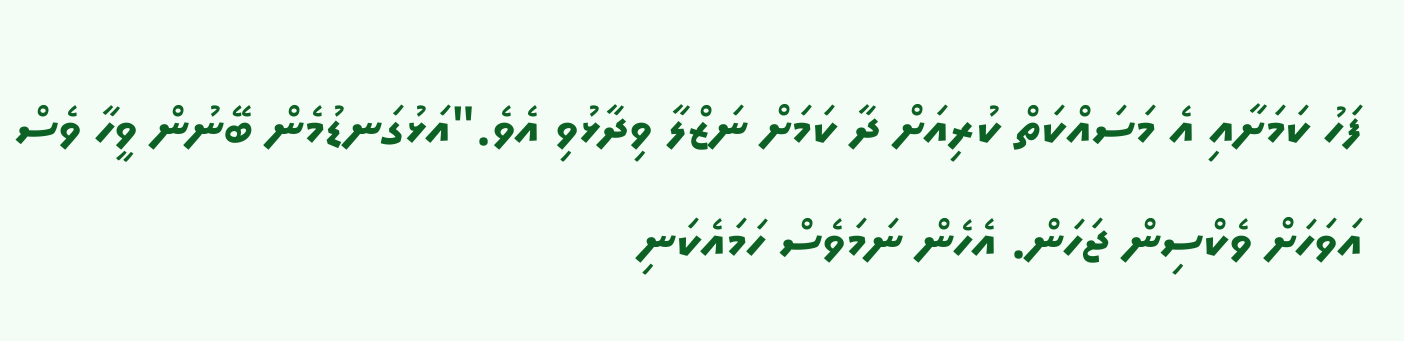ފަހު ކަމަށާއި އެ މަސައްކަތް ކުރިއަށް ދާ ކަމަށް ނަޒްލާ ވިދާޅުވި އެވެ."އަޅުގަނޑުމެން ބޭނުން ވީހާ ވެސް އަވަހަށް ވެކްސިން ޖަހަން. އެހެން ނަމަވެސް ހަމައެކަނި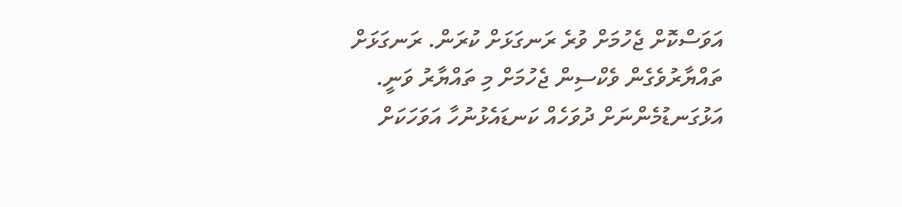އަވަސްކޮށް ޖެހުމަށް ވުރެ ރަނގަޅަށް ކުރަން. ރަނގަޅަށް ތައްޔާރުވެގެން ވެކްސިން ޖެހުމަށް މި ތައްޔާރު ވަނީ. އަޅުގަނޑުމެންނަށް ދުވަހެއް ކަނޑައެޅުނުހާ އަވަހަކަށް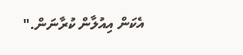އެކަން އިއުލާން ކުރާނަން."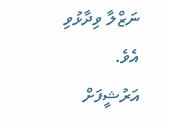ނަޒްލާ ވިދާޅުވި އެވެ.
އަރުޝީފަށް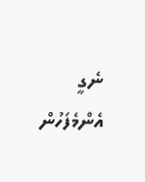ނެގީ
އެންމެފަހުން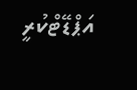އަޕްޑޭޓްކުރީ